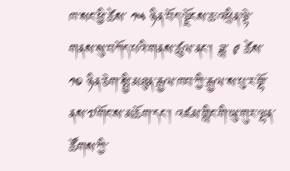ཁ་སང་ཕྱི་ཚེས་ ༡༥ ཉིན་བོད་ལྗོངས་ཆ་འཕྲིན་ལྟེ་གནས་སུ་བཀོད་པའི་གནས་ཚུལ་ནང་། ཟླ་ ༩ ཚེས་ ༡༠ ཉིན་ཅེག་སྤྱི་མཐུན་རྒྱལ་ཁབ་ཀྱི་རྒྱལ་ས་པུ་ར་གྷོ་ནས་༧གོང་ས་མཆོག་དང་། འཛམ་གླིང་གི་ཡུ་གུར་ལྷན་ཚོགས་ཀྱི་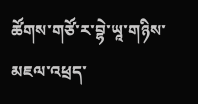ཚོགས་གཙོ་ར་བྷེ་ཡཱ་གཉིས་མཇལ་འཕྲད་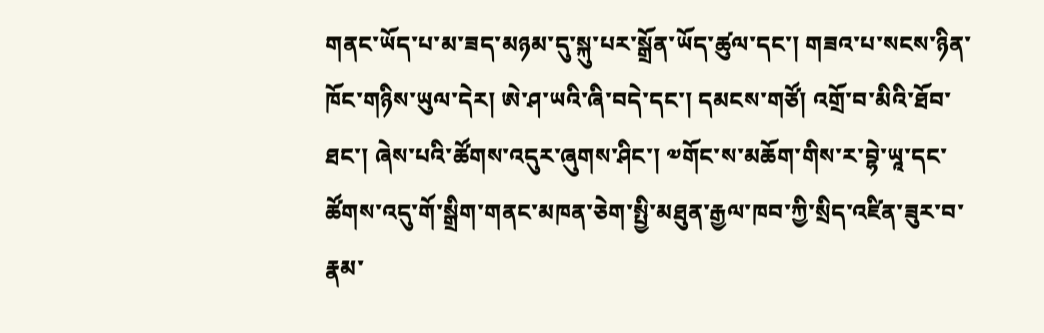གནང་ཡོད་པ་མ་ཟད་མཉམ་དུ་སྐུ་པར་སྒྲོན་ཡོད་ཚུལ་དང་། གཟའ་པ་སངས་ཉིན་ཁོང་གཉིས་ཡུལ་དེར། ཨེ་ཤ་ཡའི་ཞི་བདེ་དང་། དམངས་གཙོ། འགྲོ་བ་མིའི་ཐོབ་ཐང་། ཞེས་པའི་ཚོགས་འདུར་ཞུགས་ཤིང་། ༧གོང་ས་མཆོག་གིས་ར་བྷེ་ཡཱ་དང་ཚོགས་འདུ་གོ་སྒྲིག་གནང་མཁན་ཅེག་སྤྱི་མཐུན་རྒྱལ་ཁབ་ཀྱི་སྲིད་འཛིན་ཟུར་བ་རྣམ་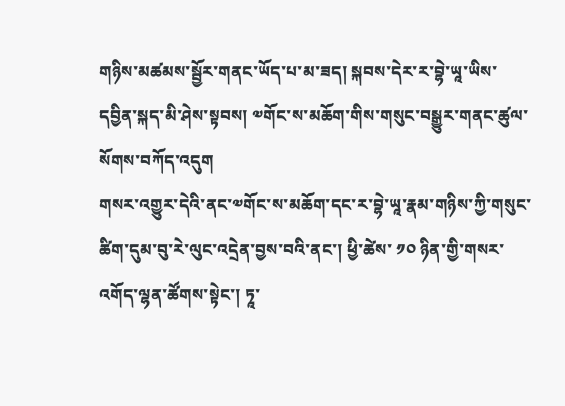གཉིས་མཚམས་སྦྱོར་གནང་ཡོད་པ་མ་ཟད། སྐབས་དེར་ར་བྷེ་ཡཱ་ཡིས་དབྱིན་སྐད་མི་ཤེས་སྟབས། ༧གོང་ས་མཆོག་གིས་གསུང་བསྒྱུར་གནང་ཚུལ་སོགས་བཀོད་འདུག
གསར་འགྱུར་དེའི་ནང་༧གོང་ས་མཆོག་དང་ར་བྷེ་ཡཱ་རྣམ་གཉིས་ཀྱི་གསུང་ཚིག་དུམ་བུ་རེ་ལུང་འདྲེན་བྱས་བའི་ནང་། ཕྱི་ཚེས་ ༡༠ ཉིན་གྱི་གསར་འགོད་ལྷན་ཚོགས་སྟེང་། ཏཱ་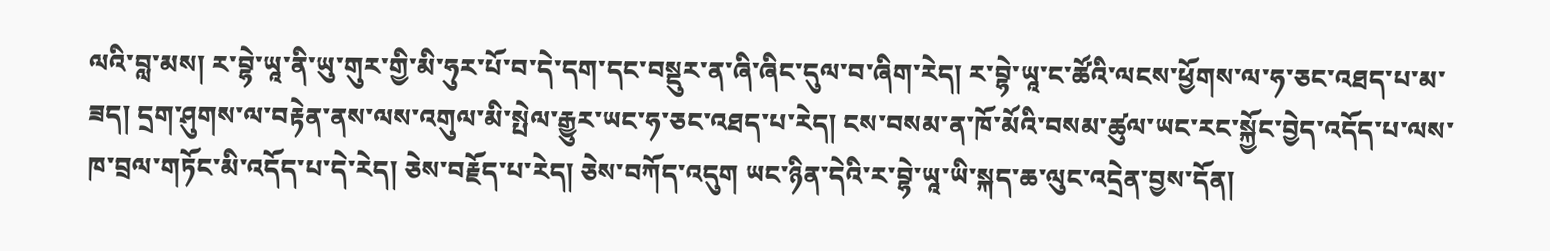ལའི་བླ་མས། ར་བྷེ་ཡཱ་ནི་ཡུ་གུར་གྱི་མི་ཧུར་པོ་བ་དེ་དག་དང་བསྡུར་ན་ཞི་ཞིང་དུལ་བ་ཞིག་རེད། ར་བྷེ་ཡཱ་ང་ཚོའི་ལངས་ཕྱོགས་ལ་ཧ་ཅང་འཐད་པ་མ་ཟད། དྲག་ཤུགས་ལ་བརྟེན་ནས་ལས་འགུལ་མི་སྤེལ་རྒྱུར་ཡང་ཧ་ཅང་འཐད་པ་རེད། ངས་བསམ་ན་ཁོ་མོའི་བསམ་ཚུལ་ཡང་རང་སྐྱོང་བྱེད་འདོད་པ་ལས་ཁ་བྲལ་གཏོང་མི་འདོད་པ་དེ་རེད། ཅེས་བརྗོད་པ་རེད། ཅེས་བཀོད་འདུག ཡང་ཉིན་དེའི་ར་བྷེ་ཡཱ་ཡི་སྐད་ཆ་ལུང་འདྲེན་བྱས་དོན།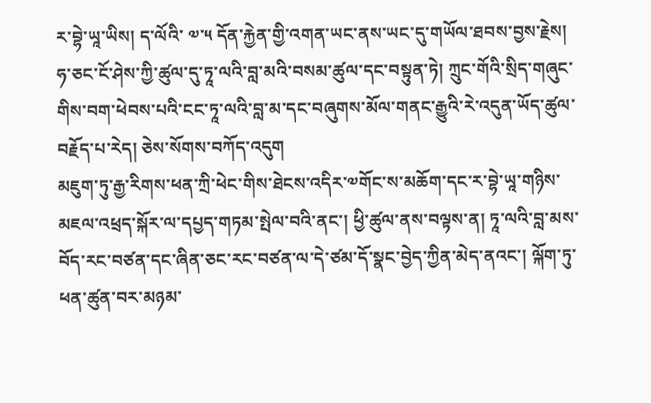ར་བྷེ་ཡཱ་ཡིས། ད་ལོའི་ ༧་༥ དོན་རྐྱེན་གྱི་འགན་ཡང་ནས་ཡང་དུ་གཡོལ་ཐབས་བྱས་རྗེས། ཧ་ཅང་ངོ་ཤེས་ཀྱི་ཚུལ་དུ་ཏཱ་ལའི་བླ་མའི་བསམ་ཚུལ་དང་བསྟུན་ཏེ། ཀྲུང་གོའི་སྲིད་གཞུང་གིས་བག་ཕེབས་པའི་ངང་ཏཱ་ལའི་བླ་མ་དང་བཞུགས་མོལ་གནང་རྒྱུའི་རེ་འདུན་ཡོད་ཚུལ་བརྗོད་པ་རེད། ཅེས་སོགས་བཀོད་འདུག
མཇུག་ཏུ་རྒྱ་རིགས་ཕན་ཀྲི་ཕེང་གིས་ཐེངས་འདིར་༧གོང་ས་མཆོག་དང་ར་བྷེ་ཡཱ་གཉིས་མཇལ་འཕྲད་སྐོར་ལ་དཔྱད་གཏམ་སྤེལ་བའི་ནང་། ཕྱི་ཚུལ་ནས་བལྟས་ན། ཏཱ་ལའི་བླ་མས་བོད་རང་བཙན་དང་ཞིན་ཅང་རང་བཙན་ལ་དེ་ཙམ་དོ་སྣང་བྱེད་ཀྱིན་མེད་ནའང་། ལྐོག་ཏུ་ཕན་ཚུན་བར་མཉམ་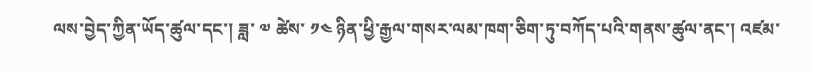ལས་བྱེད་ཀྱིན་ཡོད་ཚུལ་དང་། ཟླ་ ༧ ཚེས་ ༡༤ ཉིན་ཕྱི་རྒྱལ་གསར་ལམ་ཁག་ཅིག་ཏུ་བཀོད་པའི་གནས་ཚུལ་ནང་། འཛམ་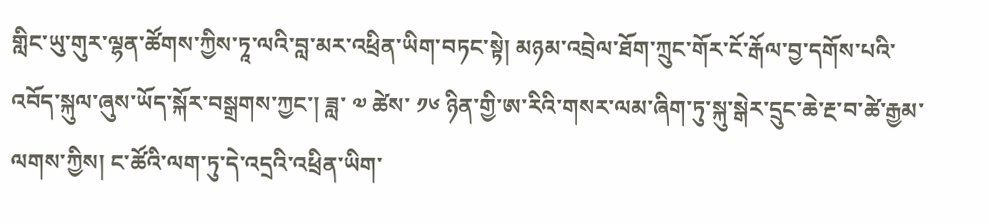གླིང་ཡུ་གུར་ལྷན་ཚོགས་ཀྱིས་ཏཱ་ལའི་བླ་མར་འཕྲིན་ཡིག་བཏང་སྟེ། མཉམ་འབྲེལ་ཐོག་ཀྲུང་གོར་ངོ་རྒོལ་བྱ་དགོས་པའི་འབོད་སྐུལ་ཞུས་ཡོད་སྐོར་བསྒྲགས་ཀྱང་། ཟླ་ ༧ ཚེས་ ༡༦ ཉིན་གྱི་ཨ་རིའི་གསར་ལམ་ཞིག་ཏུ་སྐུ་སྒེར་དྲུང་ཆེ་རྔ་བ་ཚེ་རྒྱམ་ལགས་ཀྱིས། ང་ཚོའི་ལག་ཏུ་དེ་འདྲའི་འཕྲིན་ཡིག་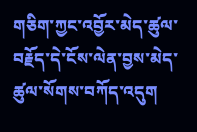གཅིག་ཀྱང་འབྱོར་མེད་ཚུལ་བརྗོད་དེ་ངོས་ལེན་བྱས་མེད་ཚུལ་སོགས་བཀོད་འདུག